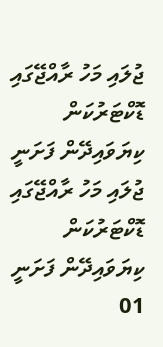ޖުލައި މަހު ރާއްޖޭގައި ޑޮކްޓަރުކަން ކިޔަވައިދޭން ފަށަނީ
ޖުލައި މަހު ރާއްޖޭގައި ޑޮކްޓަރުކަން ކިޔަވައިދޭން ފަށަނީ
01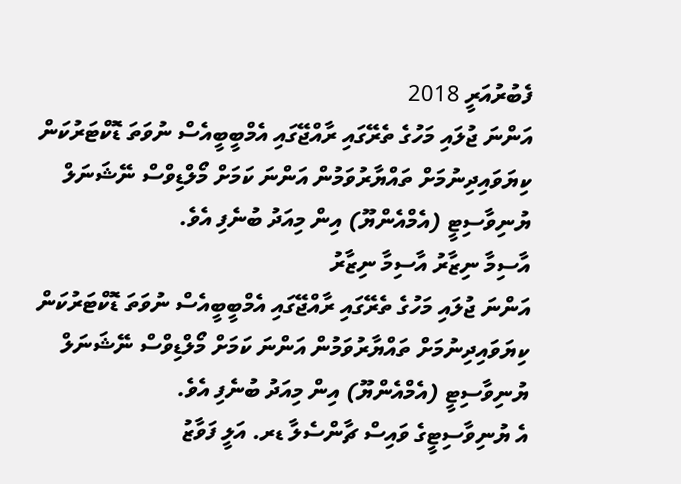ފެބުރުއަރީ 2018
އަންނަ ޖުލައި މަހުގެ ތެރޭގައި ރާއްޖޭގައި އެމްބީބީއެސް ނުވަތަ ޑޮކްޓަރުކަން ކިޔަވައިދިނުމަށް ތައްޔާރުވަމުން އަންނަ ކަމަށް މޯލްޑިވްސް ނޭޝަނަލް ޔުނިވާސިޓީ (އެމްއެންޔޫ) އިން މިއަދު ބުނެފި އެވެ.
އާސިމާ ނިޒާރު އާސިމާ ނިޒާރު
އަންނަ ޖުލައި މަހުގެ ތެރޭގައި ރާއްޖޭގައި އެމްބީބީއެސް ނުވަތަ ޑޮކްޓަރުކަން ކިޔަވައިދިނުމަށް ތައްޔާރުވަމުން އަންނަ ކަމަށް މޯލްޑިވްސް ނޭޝަނަލް ޔުނިވާސިޓީ (އެމްއެންޔޫ) އިން މިއަދު ބުނެފި އެވެ.
އެ ޔުނިވާސިޓީގެ ވައިސް ޗާންސެލާ ޑރ. އަލީ ފަވާޒު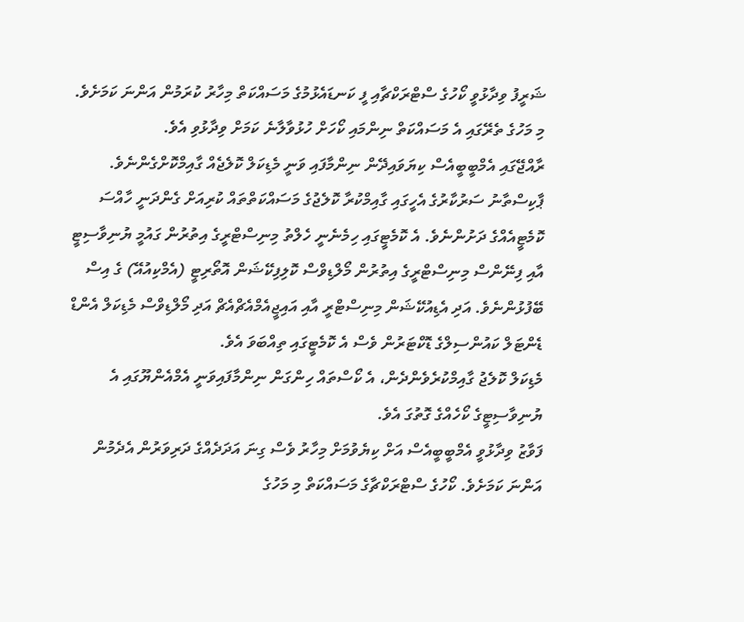ޝަރީފު ވިދާޅުވީ ކޯހުގެ ސްޓްރަކްޗާއި ފީ ކަނޑައެޅުމުގެ މަސައްކަތް މިހާރު ކުރަމުން އަންނަ ކަމަށެވެ. މި މަހުގެ ތެރޭގައި އެ މަސައްކަތް ނިންމައި ކޯހަށް ހުޅުވާލާނެ ކަމަށް ވިދާޅުވި އެވެ.
ރާއްޖޭގައި އެމްބީބީއެސް ކިޔަވައިދޭން ނިންމާފައި ވަނީ މެޑިކަލް ކޮލެޖެއް ގާއިމްކޮށްގެންނެވެ. ޕާކިސްތާނު ސަރުކާރުގެ އެހީގައި ގާއިމްކުރާ ކޮލެޖުގެ މަސައްކަތްތައް ކުރިއަށް ގެންދަނީ ހާއްސަ ކޮމެޓީއެއްގެ ދަށުންނެވެ. އެ ކޮމެޓީގައި ހިމެނެނީ ހެލްތު މިނިސްޓްރީގެ އިތުރުން ގައުމީ ޔުނިވާސިޓީ އާއި ފިނޭންސް މިނިސްޓްރީގެ އިތުރުން މޯލްޑިވްސް ކޮލިފިކޭޝަން އޮތޯރިޓީ (އެމްކިއުއޭ) ގެ އިސް ބޭފުޅުންނެވެ. އަދި އެޑިއުކޭޝަން މިނިސްޓްރީ އާއި އައިޖީއެމްއެޗްއެޗް އަދި މޯލްޑިވްސް މެޑިކަލް އެންޑް ޑެންޓަލް ކައުންސިލްގެ ޑޮކްޓަރުން ވެސް އެ ކޮމެޓީގައި ތިއްބަވަ އެވެ.
މެޑިކަލް ކޮލެޖު ގާއިމްކުރެވެންދެން، އެ ކޯސްތައް ހިންގަން ނިންމާފައިވަނީ އެމްއެންޔޫގައި އެ ޔުނިވާސިޓީގެ ކޯހެއްގެ ގޮތުގަ އެވެ.
ފަވާޒު ވިދާޅުވީ އެމްބީބީއެސް އަށް ކިޔެވުމަށް މިހާރު ވެސް ގިނަ އަދަދެއްގެ ދަރިވަރުން އެދެމުން އަންނަ ކަމަށެވެ. ކޯހުގެ ސްޓްރަކްޗާގެ މަސައްކަތް މި މަހުގެ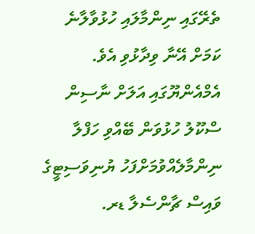ތެރޭގައި ނިންމާލައި ހުޅުވާލާނެ ކަމަށް އޭނާ ވިދާޅުވި އެވެ.
އެމްއެންޔޫގައި އަލަށް ނާސިން ސްކޫލު ހުޅުވަން ބޭއްވި ހަފްލާ ނިންމާލެއްވުމަށްފަހު ޔުނިވަސިޓީގެ ވައިސް ޗާންސެލާ ޑރ.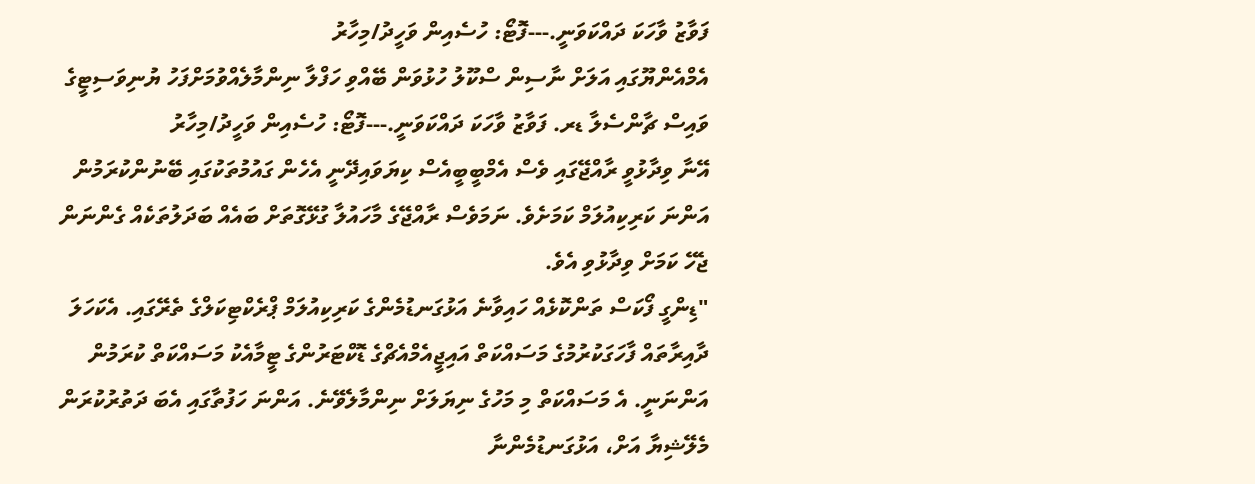ފަވާޒު ވާހަކަ ދައްކަވަނީ.---ފޮޓޯ: ހުސެއިން ވަހީދު/މިހާރު
އެމްއެންޔޫގައި އަލަށް ނާސިން ސްކޫލު ހުޅުވަން ބޭއްވި ހަފްލާ ނިންމާލެއްވުމަށްފަހު ޔުނިވަސިޓީގެ ވައިސް ޗާންސެލާ ޑރ. ފަވާޒު ވާހަކަ ދައްކަވަނީ.---ފޮޓޯ: ހުސެއިން ވަހީދު/މިހާރު
އޭނާ ވިދާޅުވީ ރާއްޖޭގައި ވެސް އެމްބީބީއެސް ކިޔަވައިދޭނީ އެހެން ގައުމުތަކުގައި ބޭނުންކުރަމުން އަންނަ ކަރިކިއުލަމް ކަމަށެވެ. ނަމަވެސް ރާއްޖޭގެ މާހައުލާ ގުޅޭގޮތަށް ބައެއް ބަދަލުތަކެއް ގެންނަން ޖެހޭ ކަމަށް ވިދާޅުވި އެވެ.
"ޑިންގީ ފޯކަސް ތަންކޮޅެއް ހައިވާނެ އަޅުގަނޑުމެންގެ ކަރިކިއުލަމް ޕްރެކްޓިކަލްގެ ތެރޭގައި. އެކަހަލަ ދާއިރާތައް ފާހަގަކުރުމުގެ މަސައްކަތް އައިޖީއެމްއެޗްގެ ޑޮކްޓަރުންގެ ޓީމާއެކު މަސައްކަތް ކުރަމުން އަންނަނީ. އެ މަސައްކަތް މި މަހުގެ ނިޔަލަށް ނިންމާލެވޭނެ. އަންނަ ހަފުތާގައި އެބަ ދަތުރުކުރަން މެލޭޝިޔާ އަށް، އަޅުގަނޑުމެންނާ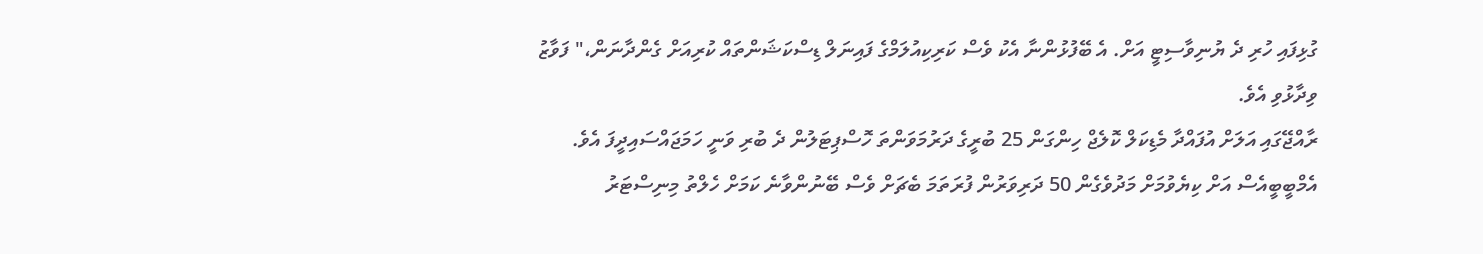ގުޅިފައި ހުރި ދެ ޔުނިވާސިޓީ އަށް. އެ ބޭފުޅުންނާ އެކު ވެސް ކަރިކިއުލަމްގެ ފައިނަލް ޑިސްކަޝަންތައް ކުރިއަށް ގެންދާނަން،" ފަވާޒު ވިދާޅުވި އެވެ.
ރާއްޖޭގައި އަލަށް އުފައްދާ މެޑިކަލް ކޮލެޖް ހިންގަން 25 ބުރީގެ ދަރުމަވަންތަ ހޮސްޕިޓަލުން ދެ ބުރި ވަނީ ހަމަޖައްސައިދީފަ އެވެ.
އެމްބީބީއެސް އަށް ކިޔެވުމަށް މަދުވެގެން 50 ދަރިވަރުން ފުރަތަމަ ބެޗަށް ވެސް ބޭނުންވާނެ ކަމަށް ހެލްތު މިނިސްޓަރު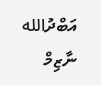އަބްދުالله ނާޒިމް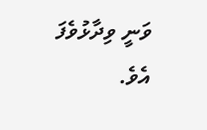ވަނީ ވިދާޅުވެފަ އެވެ.